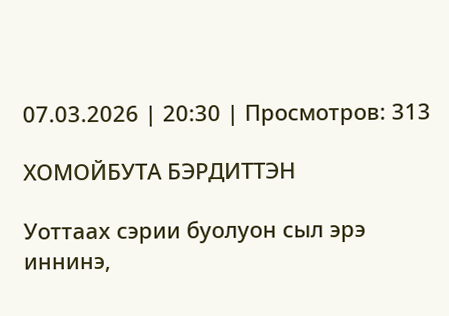07.03.2026 | 20:30 | Просмотров: 313

ХОМОЙБУТА БЭРДИТТЭН

Уоттаах сэрии буолуон сыл эрэ иннинэ,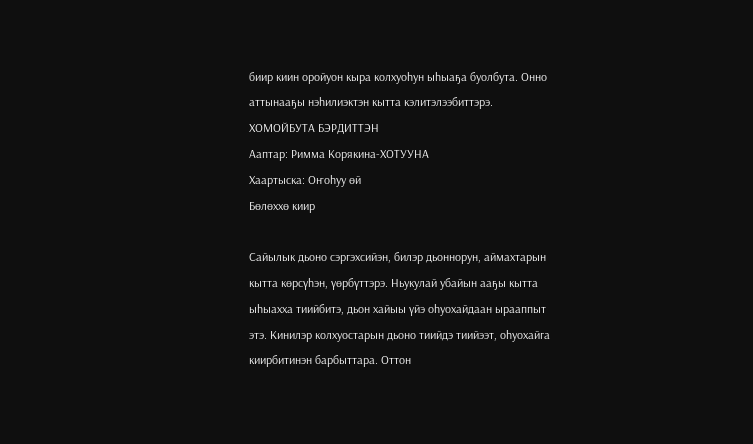биир киин оройуон кыра колхуоһун ыһыаҕа буолбута. Онно аттынааҕы нэһилиэктэн кытта кэлитэлээбиттэрэ.
ХОМОЙБУТА БЭРДИТТЭН
Ааптар: Римма Корякина-ХОТУУНА
Хаартыска: Оҥоһуу өй
Бөлөххө киир

Сайылык дьоно сэргэхсийэн, билэр дьоннорун, аймахтарын кытта көрсүһэн, үөрбүттэрэ. Ньукулай убайын ааҕы кытта ыһыахха тиийбитэ, дьон хайыы үйэ оһуохайдаан ырааппыт этэ. Кинилэр колхуостарын дьоно тиийдэ тиийээт, оһуохайга киирбитинэн барбыттара. Оттон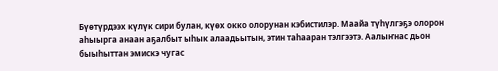Бүөтүрдээх күлүк сири булан, күөх окко олорунан кэбистилэр. Маайа түһүлгэҕэ олорон аһыырга анаан аҕалбыт ыһык алаадьытын, этин таһааран тэлгээтэ. Аалыҥнас дьон быыһыттан эмискэ чугас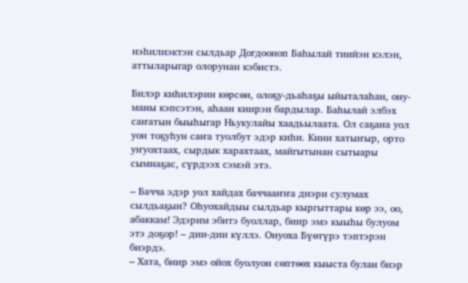нэһилиэктэн сылдьар Догдооноп Баһылай тиийэн кэлэн, аттыларыгар олорунан кэбистэ.

Билэр киһилэрин көрсөн, олоҕу-дьаһаҕы ыйыталаһан, ону-маны кэпсэтэн, аһаан киирэн бардылар. Баһылай элбэх саҥатын быыһыгар Ньукулайы хаадьылаата. Ол саҕана уол уон тоҕуһун саҥа туолбут эдэр киһи. Кини хатыҥыр, орто уҥуохтаах, сырдык харахтаах, майгытынан сытыары сымнаҕас, сүрдээх сэмэй этэ.

– Бачча эдэр уол хайдах баччааҥҥа диэри сулумах сылдьаҕын? Оһуохайдыы сылдьар кыргыттары көр ээ, оо, абаккам! Эдэрим эбитэ буоллар, биир эмэ кыыһы булуом этэ доҕор! – дии-дии күллэ. Онуоха Бүөтүрэ тэптэрэн биэрдэ.
– Хата, биир эмэ ойох буолуон сөптөөх кыыста булан биэр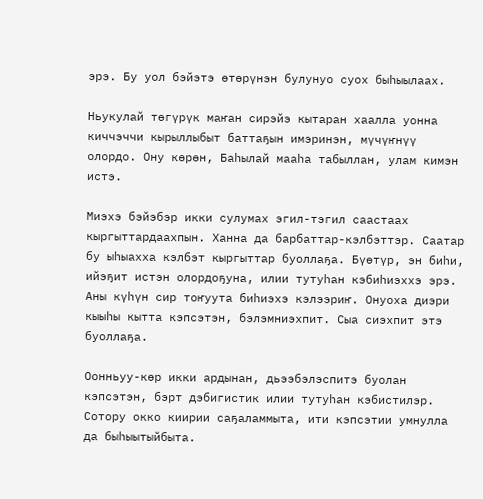эрэ. Бу уол бэйэтэ өтөрүнэн булунуо суох быһыылаах.

Ньукулай төгүрүк маҥан сирэйэ кытаран хаалла уонна киччэччи кырыллыбыт баттаҕын имэринэн, мүчүҥнүү олордо. Ону көрөн, Баһылай мааһа табыллан, улам кимэн истэ.

Миэхэ бэйэбэр икки сулумах эгил-тэгил саастаах кыргыттардаахпын. Ханна да барбаттар-кэлбэттэр. Саатар бу ыһыахха кэлбэт кыргыттар буоллаҕа. Бүөтүр, эн биһи, ийэҕит истэн олордоҕуна, илии тутуһан кэбиһиэххэ эрэ. Аны күһүн сир тоҥуута биһиэхэ кэлээриҥ. Онуоха диэри кыыһы кытта кэпсэтэн, бэлэмниэхпит. Сыа сиэхпит этэ буоллаҕа.

Оонньуу-көр икки ардынан, дьээбэлэспитэ буолан кэпсэтэн, бэрт дэбигистик илии тутуһан кэбистилэр. Сотору окко киирии саҕаламмыта, ити кэпсэтии умнулла да быһыытыйбыта.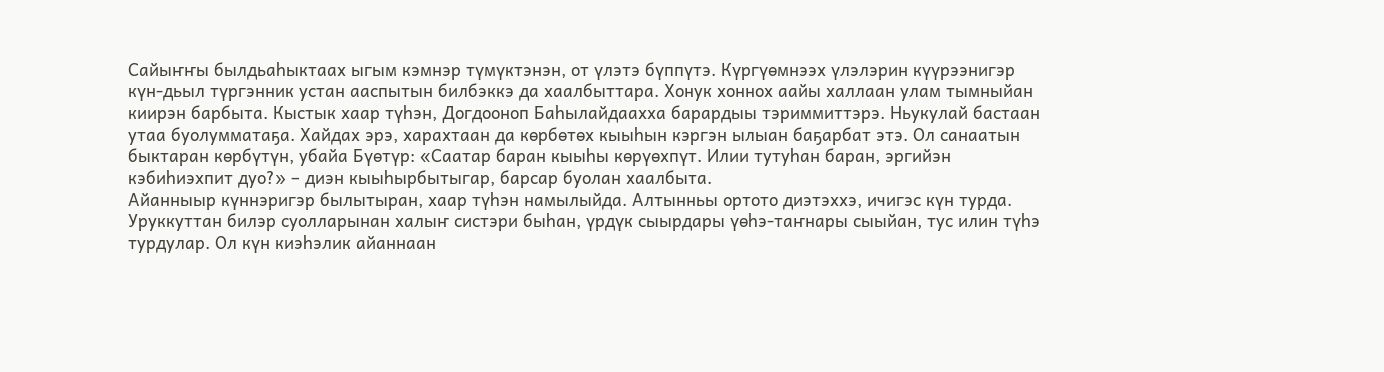Сайыҥҥы былдьаһыктаах ыгым кэмнэр түмүктэнэн, от үлэтэ бүппүтэ. Күргүөмнээх үлэлэрин күүрээнигэр күн-дьыл түргэнник устан ааспытын билбэккэ да хаалбыттара. Хонук хоннох аайы халлаан улам тымныйан киирэн барбыта. Кыстык хаар түһэн, Догдооноп Баһылайдаахха барардыы тэриммиттэрэ. Ньукулай бастаан утаа буолумматаҕа. Хайдах эрэ, харахтаан да көрбөтөх кыыһын кэргэн ылыан баҕарбат этэ. Ол санаатын быктаран көрбүтүн, убайа Бүөтүр: «Саатар баран кыыһы көрүөхпүт. Илии тутуһан баран, эргийэн кэбиһиэхпит дуо?» – диэн кыыһырбытыгар, барсар буолан хаалбыта.
Айанныыр күннэригэр былытыран, хаар түһэн намылыйда. Алтынньы ортото диэтэххэ, ичигэс күн турда. Уруккуттан билэр суолларынан халыҥ систэри быһан, үрдүк сыырдары үөһэ-таҥнары сыыйан, тус илин түһэ турдулар. Ол күн киэһэлик айаннаан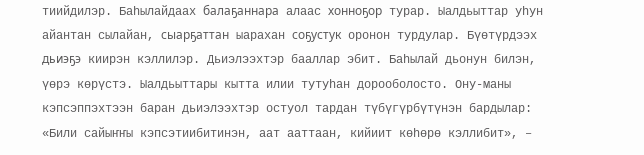тиийдилэр. Баһылайдаах балаҕаннара алаас хонноҕор турар. Ыалдьыттар уһун айантан сылайан, сыарҕаттан ыарахан соҕустук оронон турдулар. Бүөтүрдээх дьиэҕэ киирэн кэллилэр. Дьиэлээхтэр бааллар эбит. Баһылай дьонун билэн, үөрэ көрүстэ. Ыалдьыттары кытта илии тутуһан дорооболосто. Ону-маны кэпсэппэхтээн баран дьиэлээхтэр остуол тардан түбүгүрбүтүнэн бардылар: «Били сайыҥҥы кэпсэтиибитинэн, аат ааттаан, кийиит көһөрө кэллибит», –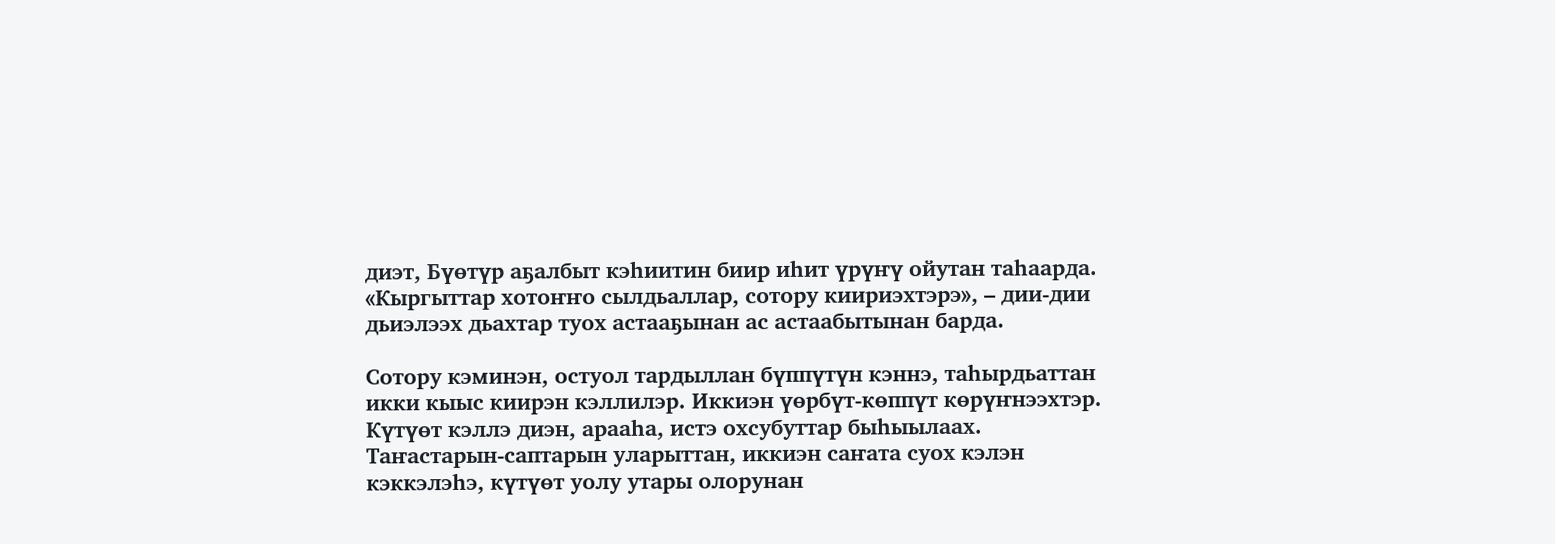диэт, Бүөтүр аҕалбыт кэһиитин биир иһит үрүҥү ойутан таһаарда. «Кыргыттар хотоҥҥо сылдьаллар, сотору киириэхтэрэ», – дии-дии дьиэлээх дьахтар туох астааҕынан ас астаабытынан барда.

Сотору кэминэн, остуол тардыллан бүппүтүн кэннэ, таһырдьаттан икки кыыс киирэн кэллилэр. Иккиэн үөрбүт-көппүт көрүҥнээхтэр. Күтүөт кэллэ диэн, арааһа, истэ охсубуттар быһыылаах. Таҥастарын-саптарын уларыттан, иккиэн саҥата суох кэлэн кэккэлэһэ, күтүөт уолу утары олорунан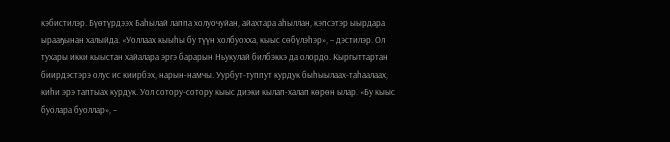кэбистилэр. Бүөтүрдээх Баһылай лаппа холуочуйан, айахтара аһыллан, кэпсэтэр ыырдара ырааҕынан халыйда. «Уоллаах кыыһы бу түүн холбуохха, кыыс сөбүлэһэр», – дэстилэр. Ол тухары икки кыыстан хайалара эргэ барарын Ньукулай билбэккэ да олордо. Кыргыттартан биирдэстэрэ олус ис киирбэх, нарын-намчы. Уурбут-туппут курдук быһыылаах-таһаалаах, киһи эрэ таптыах курдук. Уол сотору-сотору кыыс диэки кылап-халап көрөн ылар. «Бу кыыс буолара буоллар», –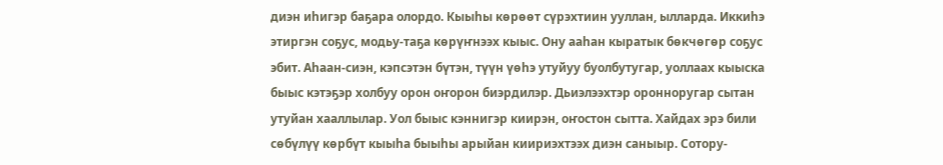диэн иһигэр баҕара олордо. Кыыһы көрөөт сүрэхтиин ууллан, ылларда. Иккиһэ этиргэн соҕус, модьу-таҕа көрүҥнээх кыыс. Ону ааһан кыратык бөкчөгөр соҕус эбит. Аһаан-сиэн, кэпсэтэн бүтэн, түүн үөһэ утуйуу буолбутугар, уоллаах кыыска быыс кэтэҕэр холбуу орон оҥорон биэрдилэр. Дьиэлээхтэр оронноругар сытан утуйан хааллылар. Уол быыс кэннигэр киирэн, оҥостон сытта. Хайдах эрэ били сөбүлүү көрбүт кыыһа быыһы арыйан киириэхтээх диэн саныыр. Сотору-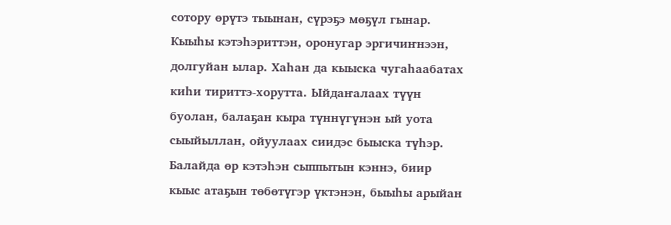сотору өрүтэ тыынан, сүрэҕэ мөҕүл гынар. Кыыһы кэтэһэриттэн, оронугар эргичиҥнээн, долгуйан ылар. Хаһан да кыыска чугаһаабатах киһи тириттэ-хорутта. Ыйдаҥалаах түүн буолан, балаҕан кыра түннүгүнэн ый уота сыыйыллан, ойуулаах сиидэс быыска түһэр. Балайда өр кэтэһэн сыппытын кэннэ, биир кыыс атаҕын төбөтүгэр үктэнэн, быыһы арыйан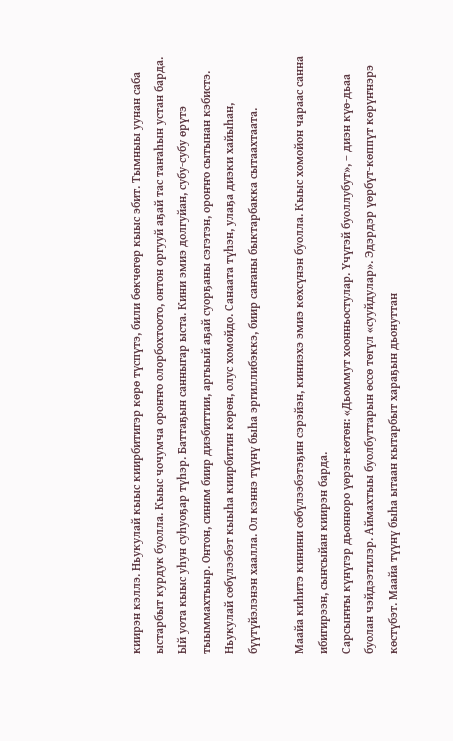киирэн кэллэ. Ньукулай кыыс киирбитигэр көрө түспүтэ, били бөкчөгөр кыыс эбит. Тымныы уунан саба ыстарбыт курдук буолла. Кыыс чочумча ороҥҥо олорбохтоото, онтон оргууй аҕай тас таҥаһын устан барда. Ый уота кыыс уһун суһуоҕар түһэр. Баттаҕын санныгар ыста. Кини эмиэ долгуйан, субу-субу өрүтэ тыыммахтыыр. Онтон, синим биир диэбиттии, аргыый аҕай суорҕаны сэгэтэн, ороҥҥо сытынан кэбистэ. Ньукулай сөбүлээбэт кыыһа киирбитин көрөн, олус хомойдо. Санаата түһэн, улаҕа диэки хайыһан, бүүтүйэлэнэн хаалла. Ол кэннэ түүнү быһа эргиллибэккэ, биир саҥаны быктарбакка сытаахтаата.

Маайа киһитэ кинини сөбүлээбэтэҕин сэрэйэн, киниэхэ эмиэ көхсүнэн буолла. Кыыс хомойон чараас санна ибигирээн, сыҥсыйан киирэн барда.
Сарсыҥҥы күнүгэр дьонноро үөрэн-көтөн: «Дьоммут хоонньостулар. Үчүгэй буоллубут», – диэн күө-дьаа буолан чэйдээтилэр. Аймахтыы буолбуттарын өссө төгүл «сууйдулар». Эдэрдэр үөрбүт-көппүт көрүҥнэрэ көстүбэт. Маайа түүнү быһа ытаан кытарбыт хараҕын дьонуттан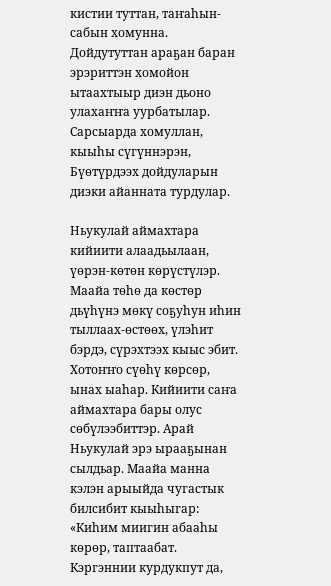кистии туттан, таҥаһын-сабын хомунна. Дойдутуттан араҕан баран эрэриттэн хомойон ытаахтыыр диэн дьоно улахаҥҥа уурбатылар. Сарсыарда хомуллан, кыыһы сүгүннэрэн, Бүөтүрдээх дойдуларын диэки айанната турдулар.

Ньукулай аймахтара кийиити алаадьылаан, үөрэн-көтөн көрүстүлэр. Маайа төһө да көстөр дьүһүнэ мөкү соҕуһун иһин тыллаах-өстөөх, үлэһит бэрдэ, сүрэхтээх кыыс эбит. Хотоҥҥо сүөһү көрсөр, ынах ыаһар. Кийиити саҥа аймахтара бары олус сөбүлээбиттэр. Арай Ньукулай эрэ ырааҕынан сылдьар. Маайа манна кэлэн арыыйда чугастык билсибит кыыһыгар: «Киһим миигин абааһы көрөр, таптаабат. Кэргэннии курдукпут да,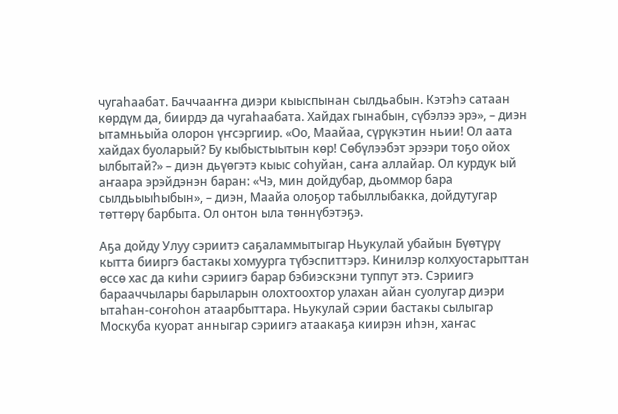чугаһаабат. Баччааҥҥа диэри кыыспынан сылдьабын. Кэтэһэ сатаан көрдүм да, биирдэ да чугаһаабата. Хайдах гынабын, сүбэлээ эрэ», – диэн ытамньыйа олорон үҥсэргиир. «Оо, Маайаа, сүрүкэтин ньии! Ол аата хайдах буоларый? Бу кыбыстыытын көр! Сөбүлээбэт эрээри тоҕо ойох ылбытай?» – диэн дьүөгэтэ кыыс соһуйан, саҥа аллайар. Ол курдук ый аҥаара эрэйдэнэн баран: «Чэ, мин дойдубар, дьоммор бара сылдьыыһыбын», – диэн, Маайа олоҕор табыллыбакка, дойдутугар төттөрү барбыта. Ол онтон ыла төннүбэтэҕэ.

Аҕа дойду Улуу сэриитэ саҕаламмытыгар Ньукулай убайын Бүөтүрү кытта бииргэ бастакы хомуурга түбэспиттэрэ. Кинилэр колхуостарыттан өссө хас да киһи сэриигэ барар бэбиэскэни туппут этэ. Сэриигэ барааччылары барыларын олохтоохтор улахан айан суолугар диэри ытаһан-соҥоһон атаарбыттара. Ньукулай сэрии бастакы сылыгар Москуба куорат анныгар сэриигэ атаакаҕа киирэн иһэн, хаҥас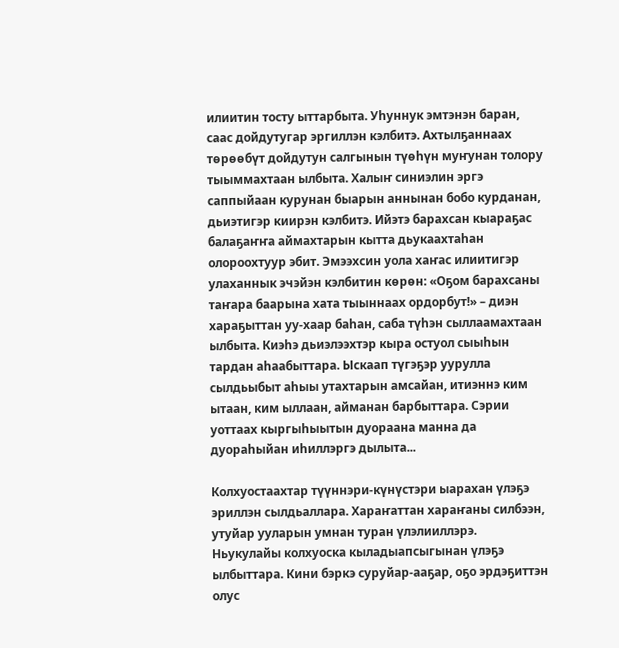илиитин тосту ыттарбыта. Уһуннук эмтэнэн баран, саас дойдутугар эргиллэн кэлбитэ. Ахтылҕаннаах төрөөбүт дойдутун салгынын түөһүн муҥунан толору тыыммахтаан ылбыта. Халыҥ синиэлин эргэ саппыйаан курунан быарын аннынан бобо курданан, дьиэтигэр киирэн кэлбитэ. Ийэтэ барахсан кыараҕас балаҕаҥҥа аймахтарын кытта дьукаахтаһан олороохтуур эбит. Эмээхсин уола хаҥас илиитигэр улаханнык эчэйэн кэлбитин көрөн: «Оҕом барахсаны таҥара баарына хата тыыннаах ордорбут!» – диэн хараҕыттан уу-хаар баһан, саба түһэн сыллаамахтаан ылбыта. Киэһэ дьиэлээхтэр кыра остуол сыыһын тардан аһаабыттара. Ыскаап түгэҕэр уурулла сылдьыбыт аһыы утахтарын амсайан, итиэннэ ким ытаан, ким ыллаан, айманан барбыттара. Сэрии уоттаах кыргыһыытын дуораана манна да дуораһыйан иһиллэргэ дылыта...

Колхуостаахтар түүннэри-күнүстэри ыарахан үлэҕэ эриллэн сылдьаллара. Хараҥаттан хараҥаны силбээн, утуйар ууларын умнан туран үлэлииллэрэ. Ньукулайы колхуоска кыладыапсыгынан үлэҕэ ылбыттара. Кини бэркэ суруйар-ааҕар, оҕо эрдэҕиттэн олус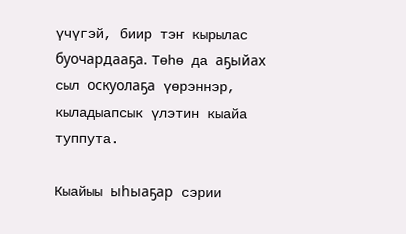үчүгэй, биир тэҥ кырылас буочардааҕа. Төһө да аҕыйах сыл оскуолаҕа үөрэннэр, кыладыапсык үлэтин кыайа туппута.

Кыайыы ыһыаҕар сэрии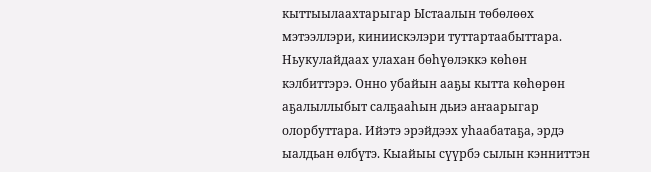кыттыылаахтарыгар Ыстаалын төбөлөөх мэтээллэри, киниискэлэри туттартаабыттара. Ньукулайдаах улахан бөһүөлэккэ көһөн кэлбиттэрэ. Онно убайын ааҕы кытта көһөрөн аҕалыллыбыт салҕааһын дьиэ аҥаарыгар олорбуттара. Ийэтэ эрэйдээх уһаабатаҕа, эрдэ ыалдьан өлбүтэ. Кыайыы сүүрбэ сылын кэнниттэн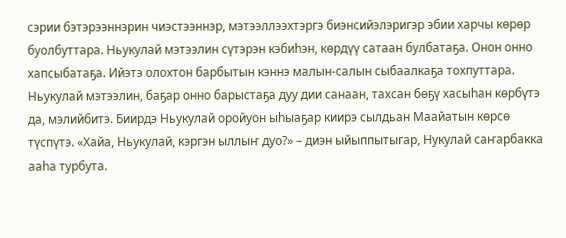сэрии бэтэрээннэрин чиэстээннэр, мэтээллээхтэргэ биэнсийэлэригэр эбии харчы көрөр буолбуттара. Ньукулай мэтээлин сүтэрэн кэбиһэн, көрдүү сатаан булбатаҕа. Онон онно хапсыбатаҕа. Ийэтэ олохтон барбытын кэннэ малын-салын сыбаалкаҕа тохпуттара. Ньукулай мэтээлин, баҕар онно барыстаҕа дуу дии санаан, тахсан бөҕү хасыһан көрбүтэ да, мэлийбитэ. Биирдэ Ньукулай оройуон ыһыаҕар киирэ сылдьан Маайатын көрсө түспүтэ. «Хайа, Ньукулай, кэргэн ыллыҥ дуо?» – диэн ыйыппытыгар, Нукулай саҥарбакка ааһа турбута.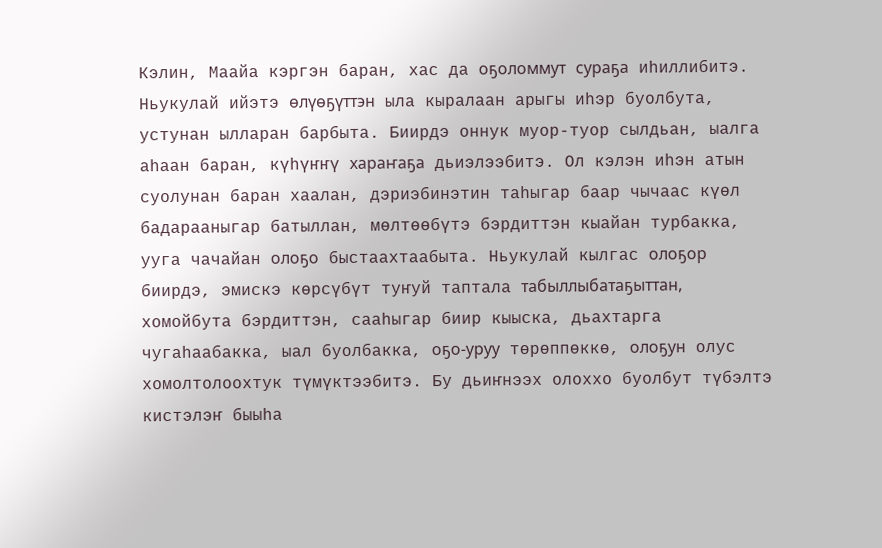Кэлин, Маайа кэргэн баран, хас да оҕоломмут сураҕа иһиллибитэ. Ньукулай ийэтэ өлүөҕүттэн ыла кыралаан арыгы иһэр буолбута, устунан ылларан барбыта. Биирдэ оннук муор-туор сылдьан, ыалга аһаан баран, күһүҥҥү хараҥаҕа дьиэлээбитэ. Ол кэлэн иһэн атын суолунан баран хаалан, дэриэбинэтин таһыгар баар чычаас күөл бадарааныгар батыллан, мөлтөөбүтэ бэрдиттэн кыайан турбакка, ууга чачайан олоҕо быстаахтаабыта. Ньукулай кылгас олоҕор биирдэ, эмискэ көрсүбүт туҥуй таптала табыллыбатаҕыттан, хомойбута бэрдиттэн, сааһыгар биир кыыска, дьахтарга чугаһаабакка, ыал буолбакка, оҕо-уруу төрөппөккө, олоҕун олус хомолтолоохтук түмүктээбитэ. Бу дьиҥнээх олоххо буолбут түбэлтэ кистэлэҥ быыһа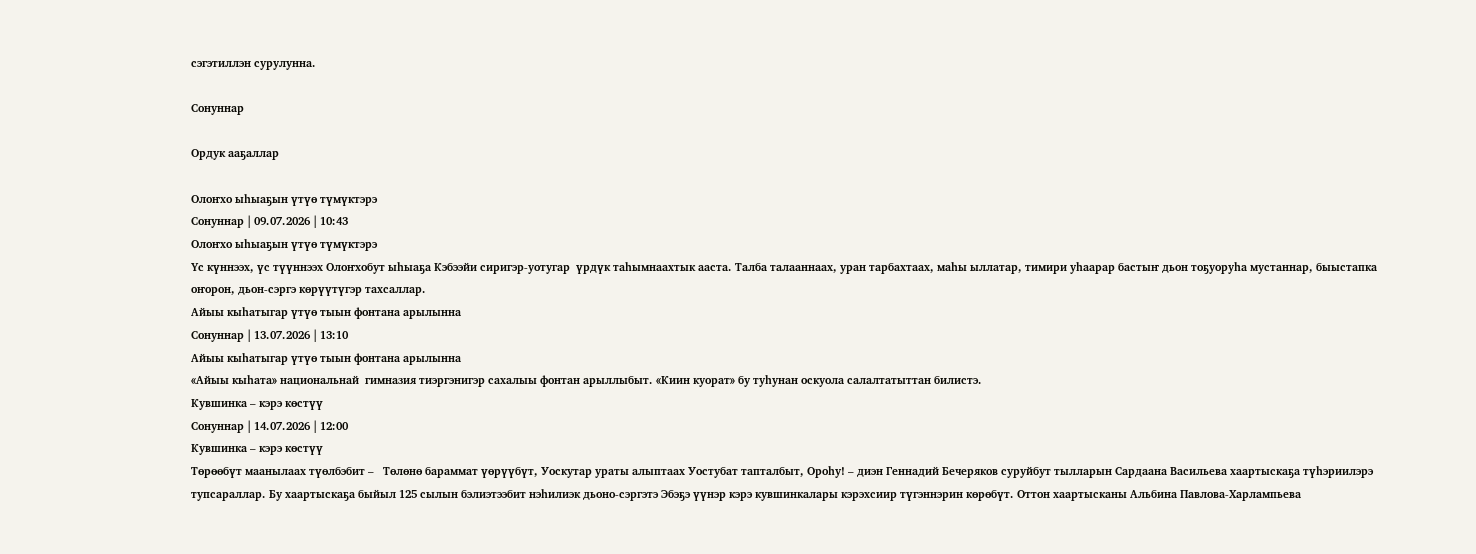сэгэтиллэн сурулунна.

Сонуннар

Ордук ааҕаллар

Олоҥхо ыһыаҕын үтүө түмүктэрэ
Сонуннар | 09.07.2026 | 10:43
Олоҥхо ыһыаҕын үтүө түмүктэрэ
Үс күннээх, үс түүннээх Олоҥхобут ыһыаҕа Кэбээйи сиригэр-уотугар  үрдүк таһымнаахтык ааста. Талба талааннаах, уран тарбахтаах, маһы ыллатар, тимири уһаарар бастыҥ дьон тоҕуоруһа мустаннар, быыстапка оҥорон, дьон-сэргэ көрүүтүгэр тахсаллар.
Айыы кыһатыгар үтүө тыын фонтана арылынна
Сонуннар | 13.07.2026 | 13:10
Айыы кыһатыгар үтүө тыын фонтана арылынна
«Айыы кыһата» национальнай  гимназия тиэргэнигэр сахалыы фонтан арыллыбыт. «Киин куорат» бу туһунан оскуола салалтатыттан билистэ.
Кувшинка – кэрэ көстүү
Сонуннар | 14.07.2026 | 12:00
Кувшинка – кэрэ көстүү
Төрөөбүт маанылаах түөлбэбит –   Төлөнө бараммат үөрүүбүт, Уоскутар ураты алыптаах Уостубат тапталбыт, Ороһу! – диэн Геннадий Бечеряков суруйбут тылларын Сардаана Васильева хаартыскаҕа түһэриилэрэ тупсараллар. Бу хаартыскаҕа быйыл 125 сылын бэлиэтээбит нэһилиэк дьоно-сэргэтэ Эбэҕэ үүнэр кэрэ кувшинкалары кэрэхсиир түгэннэрин көрөбүт. Оттон хаартысканы Альбина Павлова-Харлампьева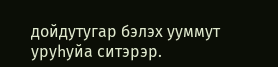дойдутугар бэлэх ууммут уруһуйа ситэрэр.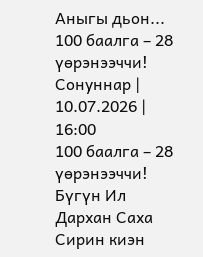Аныгы дьон...
100 баалга – 28 үөрэнээччи!
Сонуннар | 10.07.2026 | 16:00
100 баалга – 28 үөрэнээччи!
Бүгүн Ил Дархан Саха Сирин киэн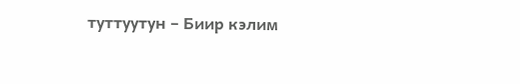туттуутун – Биир кэлим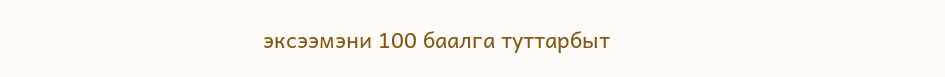эксээмэни 100 баалга туттарбыт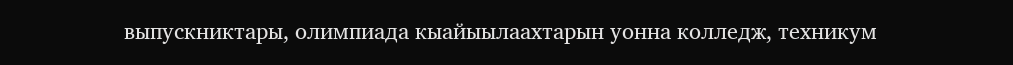выпускниктары, олимпиада кыайыылаахтарын уонна колледж, техникум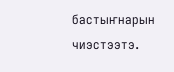бастыҥнарын чиэстээтэ.